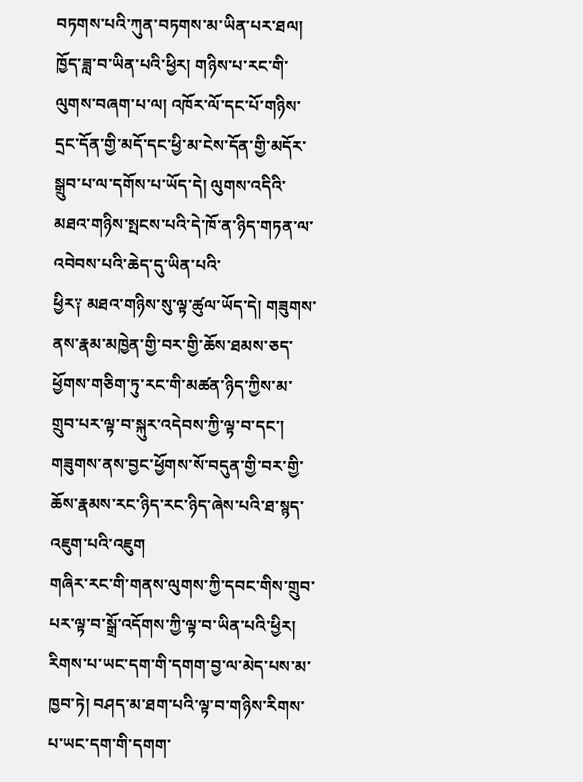བཏགས་པའི་ཀུན་བཏགས་མ་ཡིན་པར་ཐལ། ཁྱོད་ཟླ་བ་ཡིན་པའི་ཕྱིར། གཉིས་པ་རང་གི་ལུགས་བཞག་པ་ལ། འཁོར་ལོ་དང་པོ་གཉིས་དྲང་དོན་གྱི་མདོ་དང་ཕྱི་མ་ངེས་དོན་གྱི་མདོར་སྒྲུབ་པ་ལ་དགོས་པ་ཡོད་དེ། ལུགས་འདིའི་མཐའ་གཉིས་སྤངས་པའི་དེ་ཁོ་ན་ཉིད་གཏན་ལ་འབེབས་པའི་ཆེད་དུ་ཡིན་པའི་
ཕྱིར༑ མཐའ་གཉིས་སུ་ལྟ་ཚུལ་ཡོད་དེ། གཟུགས་ནས་རྣམ་མཁྱེན་གྱི་བར་གྱི་ཆོས་ཐམས་ཅད་ཕྱོགས་གཅིག་ཏུ་རང་གི་མཚན་ཉིད་ཀྱིས་མ་གྲུབ་པར་ལྟ་བ་སྐུར་འདེབས་ཀྱི་ལྟ་བ་དང་། གཟུགས་ནས་བྱང་ཕྱོགས་སོ་བདུན་གྱི་བར་གྱི་ཆོས་རྣམས་རང་ཉིད་རང་ཉིད་ཞེས་པའི་ཐ་སྙད་འཇུག་པའི་འཇུག
གཞིར་རང་གི་གནས་ལུགས་ཀྱི་དབང་གིས་གྲུབ་པར་ལྟ་བ་སྒྲོ་འདོགས་ཀྱི་ལྟ་བ་ཡིན་པའི་ཕྱིར། རིགས་པ་ཡང་དག་གི་དགག་བྱ་ལ་མེད་པས་མ་ཁྱབ་ཏེ། བཤད་མ་ཐག་པའི་ལྟ་བ་གཉིས་རིགས་པ་ཡང་དག་གི་དགག་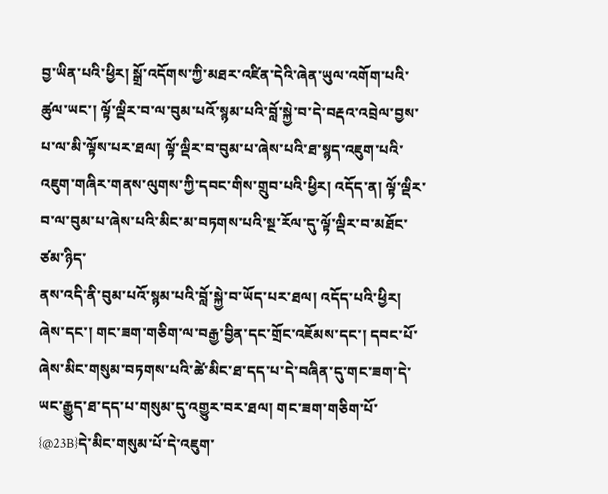བྱ་ཡིན་པའི་ཕྱིར། སྒྲོ་འདོགས་ཀྱི་མཐར་འཛིན་དེའི་ཞེན་ཡུལ་འགོག་པའི་
ཚུལ་ཡང་། ལྟོ་ལྡིར་བ་ལ་བུམ་པའོ་སྙམ་པའི་བློ་སྐྱེ་བ་དེ་བརྡའ་འབྲེལ་བྱས་པ་ལ་མི་ལྟོས་པར་ཐལ། ལྟོ་ལྡིར་བ་བུམ་པ་ཞེས་པའི་ཐ་སྙད་འཇུག་པའི་འཇུག་གཞིར་གནས་ལུགས་ཀྱི་དབང་གིས་གྲུབ་པའི་ཕྱིར། འདོད་ན། ལྟོ་ལྡིར་བ་ལ་བུམ་པ་ཞེས་པའི་མིང་མ་བཏགས་པའི་སྔ་རོལ་དུ་ལྟོ་ལྡིར་བ་མཐོང་ཙམ་ཉིད་
ནས་འདི་ནི་བུམ་པའོ་སྙམ་པའི་བློ་སྐྱེ་བ་ཡོད་པར་ཐལ། འདོད་པའི་ཕྱིར། ཞེས་དང་། གང་ཟག་གཅིག་ལ་བརྒྱ་བྱིན་དང་གྲོང་འཇོམས་དང་། དབང་པོ་ཞེས་མིང་གསུམ་བཏགས་པའི་ཚེ་མིང་ཐ་དད་པ་དེ་བཞིན་དུ་གང་ཟག་དེ་ཡང་རྒྱུད་ཐ་དད་པ་གསུམ་དུ་འགྱུར་བར་ཐལ། གང་ཟག་གཅིག་པོ་
{@23B}དེ་མིང་གསུམ་པོ་དེ་འཇུག་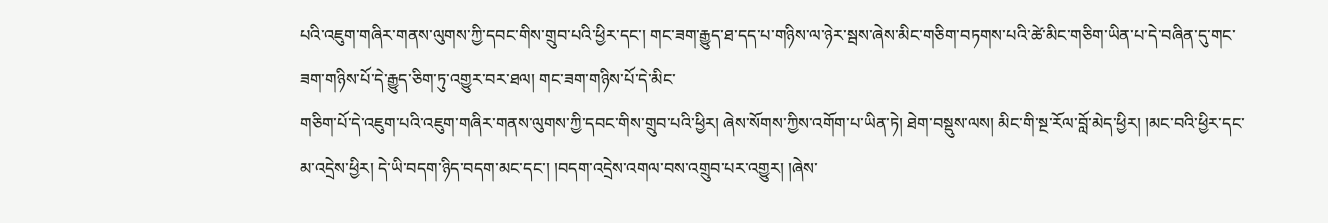པའི་འཇུག་གཞིར་གནས་ལུགས་ཀྱི་དབང་གིས་གྲུབ་པའི་ཕྱིར་དང་། གང་ཟག་རྒྱུད་ཐ་དད་པ་གཉིས་ལ་ཉེར་སྦས་ཞེས་མིང་གཅིག་བཏགས་པའི་ཚེ་མིང་གཅིག་ཡིན་པ་དེ་བཞིན་དུ་གང་ཟག་གཉིས་པོ་དེ་རྒྱུད་ཅིག་ཏུ་འགྱུར་བར་ཐལ། གང་ཟག་གཉིས་པོ་དེ་མིང་
གཅིག་པོ་དེ་འཇུག་པའི་འཇུག་གཞིར་གནས་ལུགས་ཀྱི་དབང་གིས་གྲུབ་པའི་ཕྱིར། ཞེས་སོགས་ཀྱིས་འགོག་པ་ཡིན་ཏེ། ཐེག་བསྡུས་ལས། མིང་གི་སྔ་རོལ་བློ་མེད་ཕྱིར། །མང་བའི་ཕྱིར་དང་མ་འདྲེས་ཕྱིར། དེ་ཡི་བདག་ཉིད་བདག་མང་དང་། །བདག་འདྲེས་འགལ་བས་འགྲུབ་པར་འགྱུར། །ཞེས་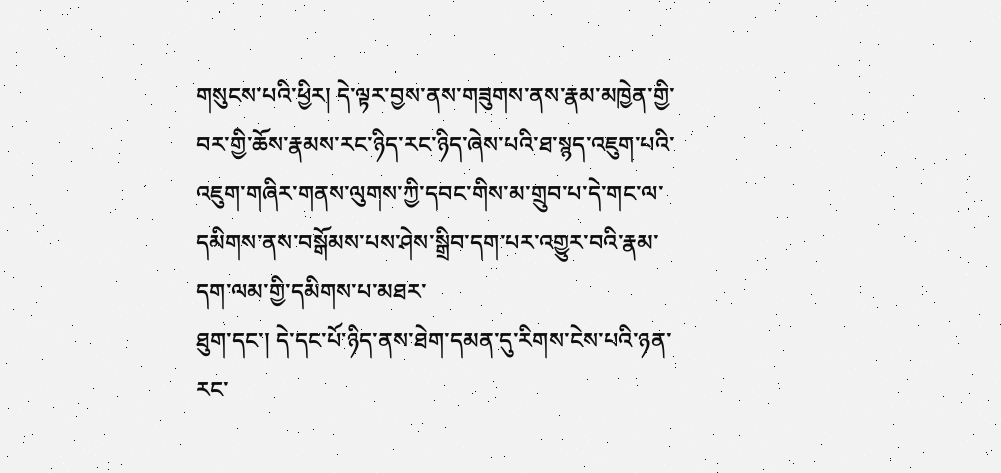གསུངས་པའི་ཕྱིར། དེ་ལྟར་བྱས་ནས་གཟུགས་ནས་རྣམ་མཁྱེན་གྱི་བར་གྱི་ཆོས་རྣམས་རང་ཉིད་རང་ཉིད་ཞེས་པའི་ཐ་སྙད་འཇུག་པའི་འཇུག་གཞིར་གནས་ལུགས་ཀྱི་དབང་གིས་མ་གྲུབ་པ་དེ་གང་ལ་དམིགས་ནས་བསྒོམས་པས་ཤེས་སྒྲིབ་དག་པར་འགྱུར་བའི་རྣམ་དག་ལམ་གྱི་དམིགས་པ་མཐར་
ཐུག་དང་། དེ་དང་པོ་ཉིད་ནས་ཐེག་དམན་དུ་རིགས་ངེས་པའི་ཉན་རང་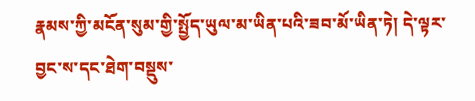རྣམས་ཀྱི་མངོན་སུམ་གྱི་སྤྱོད་ཡུལ་མ་ཡིན་པའི་ཟབ་མོ་ཡིན་ཏེ། དེ་ལྟར་བྱང་ས་དང་ཐེག་བསྡུས་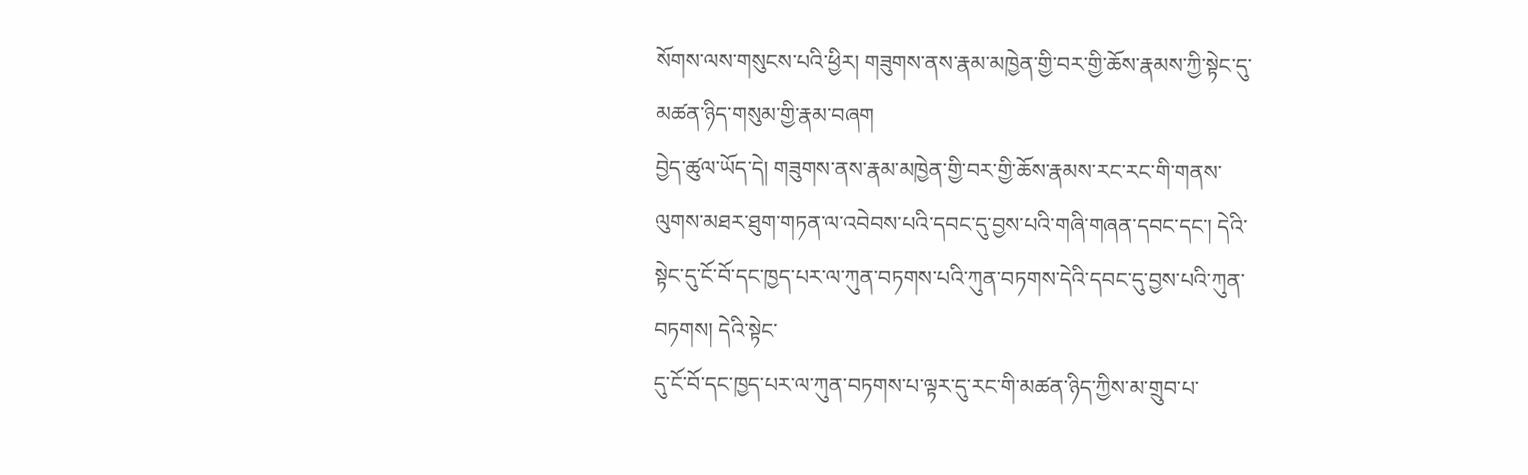སོགས་ལས་གསུངས་པའི་ཕྱིར། གཟུགས་ནས་རྣམ་མཁྱེན་གྱི་བར་གྱི་ཆོས་རྣམས་ཀྱི་སྟེང་དུ་མཚན་ཉིད་གསུམ་གྱི་རྣམ་བཞག
བྱེད་ཚུལ་ཡོད་དེ། གཟུགས་ནས་རྣམ་མཁྱེན་གྱི་བར་གྱི་ཆོས་རྣམས་རང་རང་གི་གནས་ལུགས་མཐར་ཐུག་གཏན་ལ་འབེབས་པའི་དབང་དུ་བྱས་པའི་གཞི་གཞན་དབང་དང་། དེའི་སྟེང་དུ་ངོ་བོ་དང་ཁྱད་པར་ལ་ཀུན་བཏགས་པའི་ཀུན་བཏགས་དེའི་དབང་དུ་བྱས་པའི་ཀུན་བཏགས། དེའི་སྟེང་
དུ་ངོ་བོ་དང་ཁྱད་པར་ལ་ཀུན་བཏགས་པ་ལྟར་དུ་རང་གི་མཚན་ཉིད་ཀྱིས་མ་གྲུབ་པ་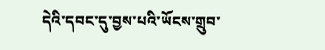དེའི་དབང་དུ་བྱས་པའི་ཡོངས་གྲུབ་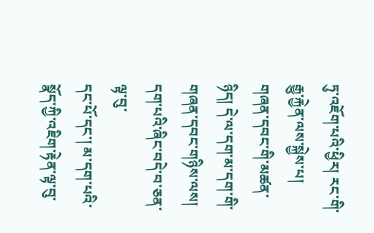ཏུ་འཇོག་པའི་ཕྱིར། རང་གི་རྒྱུ་རྐྱེན་ལས་སྐྱེས་པ། གཞན་དབང་གི་མཚན་ཉིད། དེ་ལ་དག་མ་དག་གི་གཞན་དབང་གཉིས་ལས། དག་པའི་ཞིང་བདེ་བ་ཅན་ལྟ་བུ་
དང་པོ་དང་། མ་དག་པའི་སྣོད་ཀྱི་འཇིག་རྟེན་ལྟ་བུ་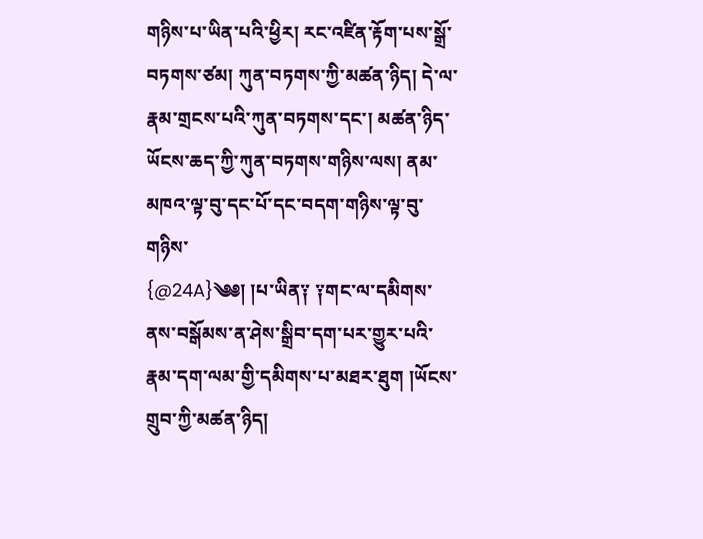གཉིས་པ་ཡིན་པའི་ཕྱིར། རང་འཛིན་རྟོག་པས་སྒྲོ་བཏགས་ཙམ། ཀུན་བཏགས་ཀྱི་མཚན་ཉིད། དེ་ལ་རྣམ་གྲངས་པའི་ཀུན་བཏགས་དང་། མཚན་ཉིད་ཡོངས་ཆད་ཀྱི་ཀུན་བཏགས་གཉིས་ལས། ནམ་མཁའ་ལྟ་བུ་དང་པོ་དང་བདག་གཉིས་ལྟ་བུ་གཉིས་
{@24A}༄༅། །པ་ཡིན༑ ༑གང་ལ་དམིགས་ནས་བསྒོམས་ན་ཤེས་སྒྲིབ་དག་པར་གྱུར་པའི་རྣམ་དག་ལམ་གྱི་དམིགས་པ་མཐར་ཐུག །ཡོངས་གྲུབ་ཀྱི་མཚན་ཉིད།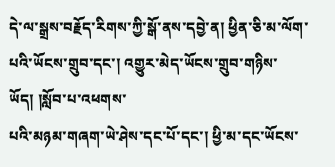དེ་ལ་སྒྲས་བརྗོད་རིགས་ཀྱི་སྒོ་ནས་དབྱེ་ན། ཕྱིན་ཅི་མ་ལོག་པའི་ཡོངས་གྲུབ་དང་། འགྱུར་མེད་ཡོངས་གྲུབ་གཉིས་ཡོད། །སློབ་པ་འཕགས་
པའི་མཉམ་གཞག་ཡེ་ཤེས་དང་པོ་དང་། ཕྱི་མ་དང་ཡོངས་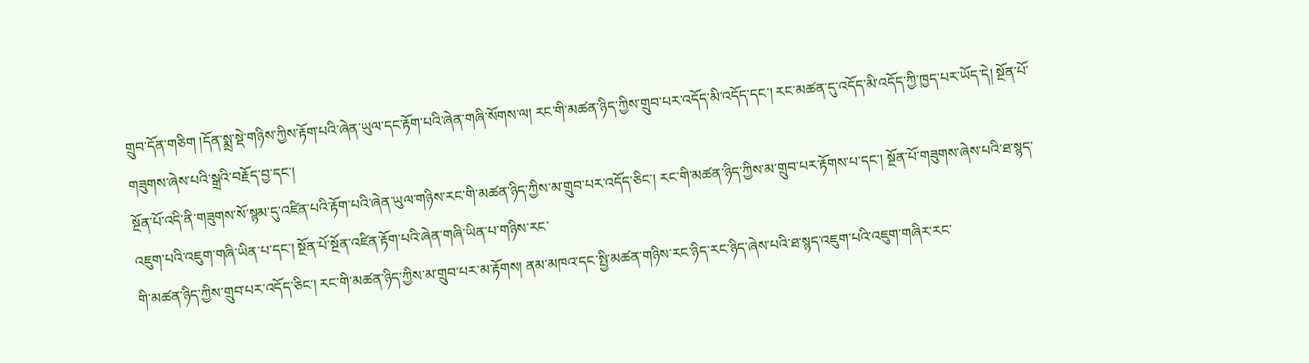གྲུབ་དོན་གཅིག །དོན་སྨྲ་སྡེ་གཉིས་ཀྱིས་རྟོག་པའི་ཞེན་ཡུལ་དང་རྟོག་པའི་ཞེན་གཞི་སོགས་ལ། རང་གི་མཚན་ཉིད་ཀྱིས་གྲུབ་པར་འདོད་མི་འདོད་དང་། རང་མཚན་དུ་འདོད་མི་འདོད་ཀྱི་ཁྱད་པར་ཡོད་དེ། སྔོན་པོ་གཟུགས་ཞེས་པའི་སྒྲའི་བརྗོད་བྱ་དང་།
སྔོན་པོ་འདི་ནི་གཟུགས་སོ་སྙམ་དུ་འཛིན་པའི་རྟོག་པའི་ཞེན་ཡུལ་གཉིས་རང་གི་མཚན་ཉིད་ཀྱིས་མ་གྲུབ་པར་འདོད་ཅིང་། རང་གི་མཚན་ཉིད་ཀྱིས་མ་གྲུབ་པར་རྟོགས་པ་དང་། སྔོན་པོ་གཟུགས་ཞེས་པའི་ཐ་སྙད་འཇུག་པའི་འཇུག་གཞི་ཡིན་པ་དང་། སྔོན་པོ་སྔོན་འཛིན་རྟོག་པའི་ཞེན་གཞི་ཡིན་པ་གཉིས་རང་
གི་མཚན་ཉིད་ཀྱིས་གྲུབ་པར་འདོད་ཅིང་། རང་གི་མཚན་ཉིད་ཀྱིས་མ་གྲུབ་པར་མ་རྟོགས། ནམ་མཁའ་དང་སྤྱི་མཚན་གཉིས་རང་ཉིད་རང་ཉིད་ཞེས་པའི་ཐ་སྙད་འཇུག་པའི་འཇུག་གཞིར་རང་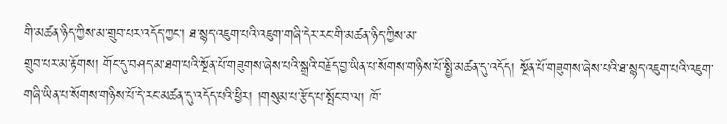གི་མཚན་ཉིད་ཀྱིས་མ་གྲུབ་པར་འདོད་ཀྱང་། ཐ་སྙད་འཇུག་པའི་འཇུག་གཞི་དེར་རང་གི་མཚན་ཉིད་ཀྱིས་མ་
གྲུབ་པར་མ་རྟོགས། གོང་དུ་བཤད་མ་ཐག་པའི་སྔོན་པོ་གཟུགས་ཞེས་པའི་སྒྲའི་བརྗོད་བྱ་ཡིན་པ་སོགས་གཉིས་པོ་སྤྱི་མཚན་དུ་འདོད། སྔོན་པོ་གཟུགས་ཞེས་པའི་ཐ་སྙད་འཇུག་པའི་འཇུག་གཞི་ཡིན་པ་སོགས་གཉིས་པོ་དེ་རང་མཚན་དུ་འདོད་པའི་ཕྱིར། །གསུམ་པ་རྩོད་པ་སྤོང་བ་ལ། ཁོ་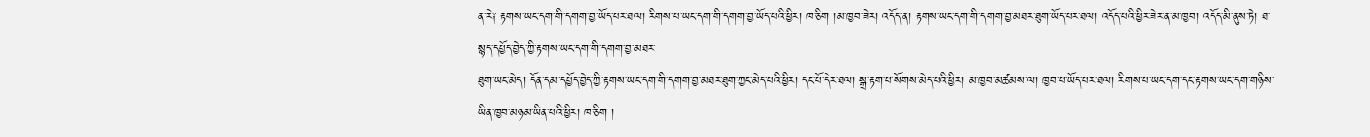ན་རེ༑ རྟགས་ཡང་དག་གི་དགག་བྱ་ཡོད་པར་ཐལ། རིགས་པ་ཡང་དག་གི་དགག་བྱ་ཡོད་པའི་ཕྱིར། ཁ་ཅིག །མ་ཁྱབ་ཟེར། འདོད་ན། རྟགས་ཡང་དག་གི་དགག་བྱ་མཐར་ཐུག་ཡོད་པར་ཐལ། འདོད་པའི་ཕྱིར་ཟེར་ན་མ་ཁྱབ། འདོད་མི་ནུས་ཏེ། ཐ་སྙད་དཔྱོད་བྱེད་ཀྱི་རྟགས་ཡང་དག་གི་དགག་བྱ་མཐར་
ཐུག་ཡང་མེད། དོན་དམ་དཔྱོད་བྱེད་ཀྱི་རྟགས་ཡང་དག་གི་དགག་བྱ་མཐར་ཐུག་ཀྱང་མེད་པའི་ཕྱིར། དང་པོ་དེར་ཐལ། སྒྲ་རྟག་པ་སོགས་མེད་པའི་ཕྱིར། མ་ཁྱབ་མཚམས་ལ། ཁྱབ་པ་ཡོད་པར་ཐལ། རིགས་པ་ཡང་དག་དང་རྟགས་ཡང་དག་གཉིས་ཡིན་ཁྱབ་མཉམ་ཡིན་པའི་ཕྱིར། ཁ་ཅིག །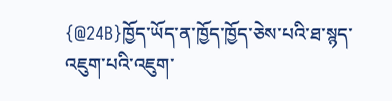{@24B}ཁྱོད་ཡོད་ན་ཁྱོད་ཁྱོད་ཅེས་པའི་ཐ་སྙད་འཇུག་པའི་འཇུག་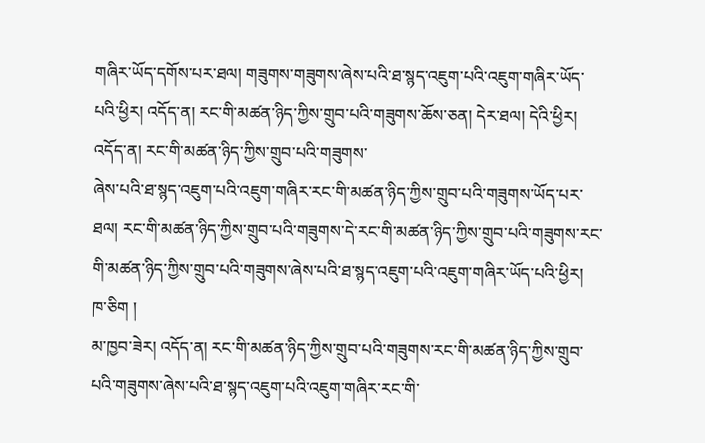གཞིར་ཡོད་དགོས་པར་ཐལ། གཟུགས་གཟུགས་ཞེས་པའི་ཐ་སྙད་འཇུག་པའི་འཇུག་གཞིར་ཡོད་པའི་ཕྱིར། འདོད་ན། རང་གི་མཚན་ཉིད་ཀྱིས་གྲུབ་པའི་གཟུགས་ཆོས་ཅན། དེར་ཐལ། དེའི་ཕྱིར། འདོད་ན། རང་གི་མཚན་ཉིད་ཀྱིས་གྲུབ་པའི་གཟུགས་
ཞེས་པའི་ཐ་སྙད་འཇུག་པའི་འཇུག་གཞིར་རང་གི་མཚན་ཉིད་ཀྱིས་གྲུབ་པའི་གཟུགས་ཡོད་པར་ཐལ། རང་གི་མཚན་ཉིད་ཀྱིས་གྲུབ་པའི་གཟུགས་དེ་རང་གི་མཚན་ཉིད་ཀྱིས་གྲུབ་པའི་གཟུགས་རང་གི་མཚན་ཉིད་ཀྱིས་གྲུབ་པའི་གཟུགས་ཞེས་པའི་ཐ་སྙད་འཇུག་པའི་འཇུག་གཞིར་ཡོད་པའི་ཕྱིར། ཁ་ཅིག །
མ་ཁྱབ་ཟེར། འདོད་ན། རང་གི་མཚན་ཉིད་ཀྱིས་གྲུབ་པའི་གཟུགས་རང་གི་མཚན་ཉིད་ཀྱིས་གྲུབ་པའི་གཟུགས་ཞེས་པའི་ཐ་སྙད་འཇུག་པའི་འཇུག་གཞིར་རང་གི་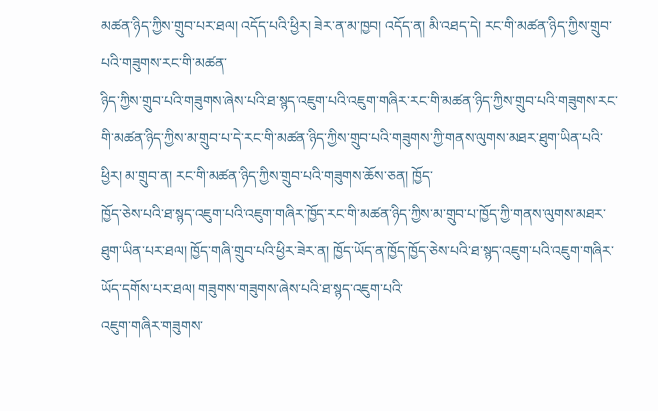མཚན་ཉིད་ཀྱིས་གྲུབ་པར་ཐལ། འདོད་པའི་ཕྱིར། ཟེར་ན་མ་ཁྱབ། འདོད་ན། མི་འཐད་དེ། རང་གི་མཚན་ཉིད་ཀྱིས་གྲུབ་པའི་གཟུགས་རང་གི་མཚན་
ཉིད་ཀྱིས་གྲུབ་པའི་གཟུགས་ཞེས་པའི་ཐ་སྙད་འཇུག་པའི་འཇུག་གཞིར་རང་གི་མཚན་ཉིད་ཀྱིས་གྲུབ་པའི་གཟུགས་རང་གི་མཚན་ཉིད་ཀྱིས་མ་གྲུབ་པ་དེ་རང་གི་མཚན་ཉིད་ཀྱིས་གྲུབ་པའི་གཟུགས་ཀྱི་གནས་ལུགས་མཐར་ཐུག་ཡིན་པའི་ཕྱིར། མ་གྲུབ་ན། རང་གི་མཚན་ཉིད་ཀྱིས་གྲུབ་པའི་གཟུགས་ཆོས་ཅན། ཁྱོད་
ཁྱོད་ཅེས་པའི་ཐ་སྙད་འཇུག་པའི་འཇུག་གཞིར་ཁྱོད་རང་གི་མཚན་ཉིད་ཀྱིས་མ་གྲུབ་པ་ཁྱོད་ཀྱི་གནས་ལུགས་མཐར་ཐུག་ཡིན་པར་ཐལ། ཁྱོད་གཞི་གྲུབ་པའི་ཕྱིར་ཟེར་ན། ཁྱོད་ཡོད་ན་ཁྱོད་ཁྱོད་ཅེས་པའི་ཐ་སྙད་འཇུག་པའི་འཇུག་གཞིར་ཡོད་དགོས་པར་ཐལ། གཟུགས་གཟུགས་ཞེས་པའི་ཐ་སྙད་འཇུག་པའི་
འཇུག་གཞིར་གཟུགས་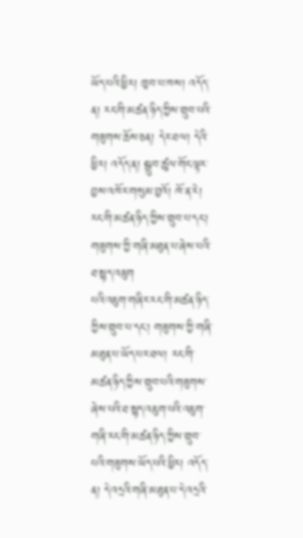ཡོད་པའི་ཕྱིར། ཁྱབ་པ་ཁས། འདོད་ན། རང་གི་མཚན་ཉིད་ཀྱིས་གྲུབ་པའི་གཟུགས་ཆོས་ཅན། དེར་ཐལ། དེའི་ཕྱིར། འདོད་ན། སྒྲུབ་ཚུལ་གོང་ལྟར་བྱས་འཁོར་གསུམ་བྱའོ། ཁོ་ན་རེ། རང་གི་མཚན་ཉིད་ཀྱིས་གྲུབ་པ་དང་། གཟུགས་ཀྱི་གཞི་མཐུན་པ་ཞེས་པའི་ཐ་སྙད་འཇུག
པའི་འཇུག་གཞིར་རང་གི་མཚན་ཉིད་ཀྱིས་གྲུབ་པ་དང་། གཟུགས་ཀྱི་གཞི་མཐུན་པ་ཡོད་པར་ཐལ། རང་གི་མཚན་ཉིད་ཀྱིས་གྲུབ་པའི་གཟུགས་ཞེས་པའི་ཐ་སྙད་འཇུག་པའི་འཇུག་གཞི་རང་གི་མཚན་ཉིད་ཀྱིས་གྲུབ་པའི་གཟུགས་ཡོད་པའི་ཕྱིར། འདོད་ན། དེ་འདྲའི་གཞི་མཐུན་པ་དེ་འདྲའི་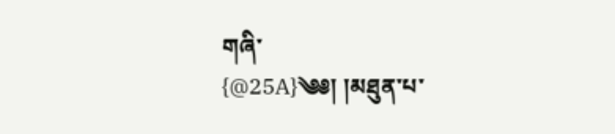གཞི་
{@25A}༄༅། །མཐུན་པ་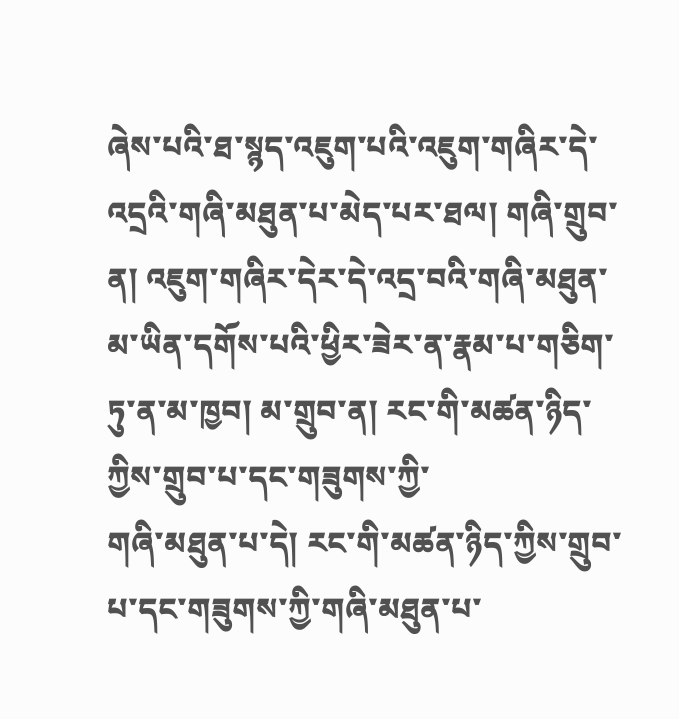ཞེས་པའི་ཐ་སྙད་འཇུག་པའི་འཇུག་གཞིར་དེ་འདྲའི་གཞི་མཐུན་པ་མེད་པར་ཐལ། གཞི་གྲུབ་ན། འཇུག་གཞིར་དེར་དེ་འདྲ་བའི་གཞི་མཐུན་མ་ཡིན་དགོས་པའི་ཕྱིར་ཟེར་ན་རྣམ་པ་གཅིག་ཏུ་ན་མ་ཁྱབ། མ་གྲུབ་ན། རང་གི་མཚན་ཉིད་ཀྱིས་གྲུབ་པ་དང་གཟུགས་ཀྱི་
གཞི་མཐུན་པ་དེ། རང་གི་མཚན་ཉིད་ཀྱིས་གྲུབ་པ་དང་གཟུགས་ཀྱི་གཞི་མཐུན་པ་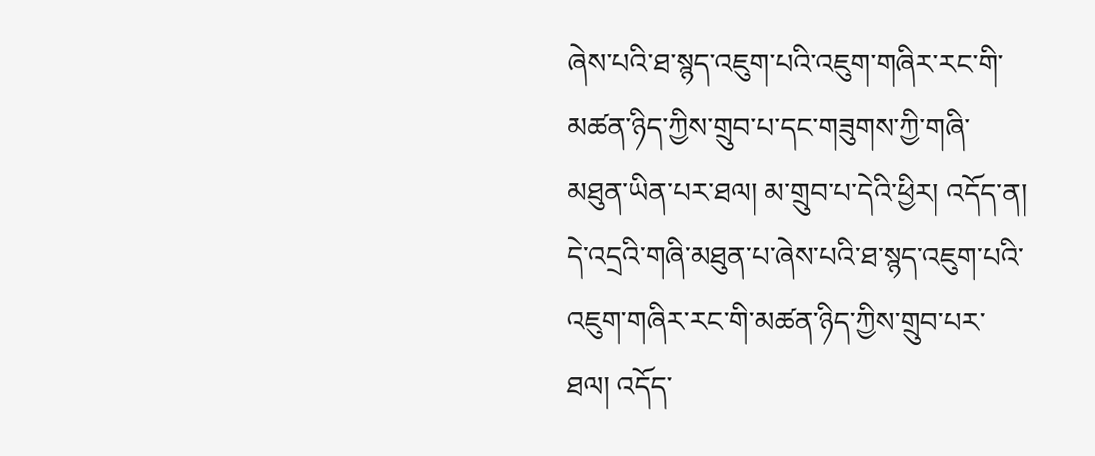ཞེས་པའི་ཐ་སྙད་འཇུག་པའི་འཇུག་གཞིར་རང་གི་མཚན་ཉིད་ཀྱིས་གྲུབ་པ་དང་གཟུགས་ཀྱི་གཞི་མཐུན་ཡིན་པར་ཐལ། མ་གྲུབ་པ་དེའི་ཕྱིར། འདོད་ན། དེ་འདྲའི་གཞི་མཐུན་པ་ཞེས་པའི་ཐ་སྙད་འཇུག་པའི་
འཇུག་གཞིར་རང་གི་མཚན་ཉིད་ཀྱིས་གྲུབ་པར་ཐལ། འདོད་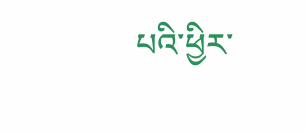པའི་ཕྱིར་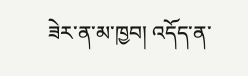ཟེར་ན་མ་ཁྱབ། འདོད་ན་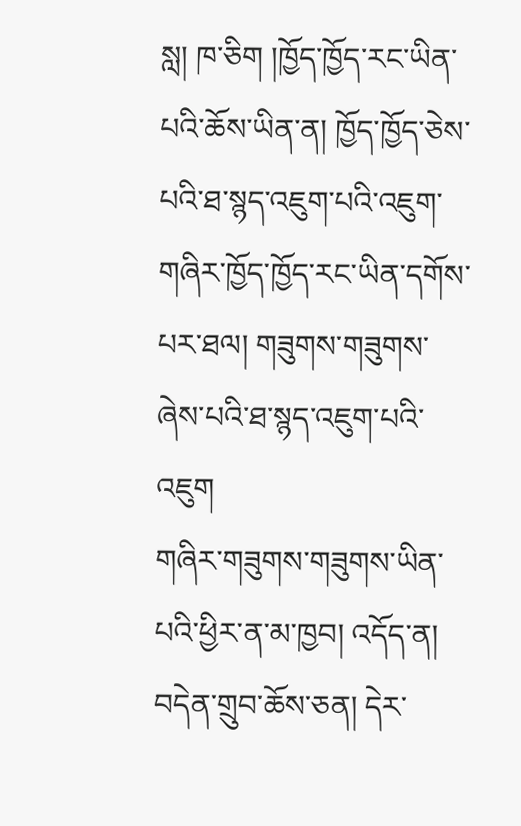སླ། ཁ་ཅིག །ཁྱོད་ཁྱོད་རང་ཡིན་པའི་ཆོས་ཡིན་ན། ཁྱོད་ཁྱོད་ཅེས་པའི་ཐ་སྙད་འཇུག་པའི་འཇུག་གཞིར་ཁྱོད་ཁྱོད་རང་ཡིན་དགོས་པར་ཐལ། གཟུགས་གཟུགས་ཞེས་པའི་ཐ་སྙད་འཇུག་པའི་འཇུག
གཞིར་གཟུགས་གཟུགས་ཡིན་པའི་ཕྱིར་ན་མ་ཁྱབ། འདོད་ན། བདེན་གྲུབ་ཆོས་ཅན། དེར་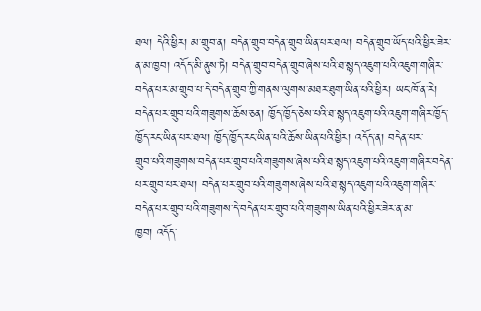ཐལ། དེའི་ཕྱིར། མ་གྲུབ་ན། བདེན་གྲུབ་བདེན་གྲུབ་ཡིན་པར་ཐལ། བདེན་གྲུབ་ཡོད་པའི་ཕྱིར་ཟེར་ན་མ་ཁྱབ། འདོད་མི་ནུས་ཏེ། བདེན་གྲུབ་བདེན་གྲུབ་ཞེས་པའི་ཐ་སྙད་འཇུག་པའི་འཇུག་གཞིར་
བདེན་པར་མ་གྲུབ་པ་དེ་བདེན་གྲུབ་ཀྱི་གནས་ལུགས་མཐར་ཐུག་ཡིན་པའི་ཕྱིར། ཡང་ཁོ་ན་རེ། བདེན་པར་གྲུབ་པའི་གཟུགས་ཆོས་ཅན། ཁྱོད་ཁྱོད་ཅེས་པའི་ཐ་སྙད་འཇུག་པའི་འཇུག་གཞིར་ཁྱོད་ཁྱོད་རང་ཡིན་པར་ཐལ། ཁྱོད་ཁྱོད་རང་ཡིན་པའི་ཆོས་ཡིན་པའི་ཕྱིར། འདོད་ན། བདེན་པར་
གྲུབ་པའི་གཟུགས་བདེན་པར་གྲུབ་པའི་གཟུགས་ཞེས་པའི་ཐ་སྙད་འཇུག་པའི་འཇུག་གཞིར་བདེན་པར་གྲུབ་པར་ཐལ། བདེན་པར་གྲུབ་པའི་གཟུགས་ཞེས་པའི་ཐ་སྙད་འཇུག་པའི་འཇུག་གཞིར་བདེན་པར་གྲུབ་པའི་གཟུགས་དེ་བདེན་པར་གྲུབ་པའི་གཟུགས་ཡིན་པའི་ཕྱིར་ཟེར་ན་མ་
ཁྱབ། འདོད་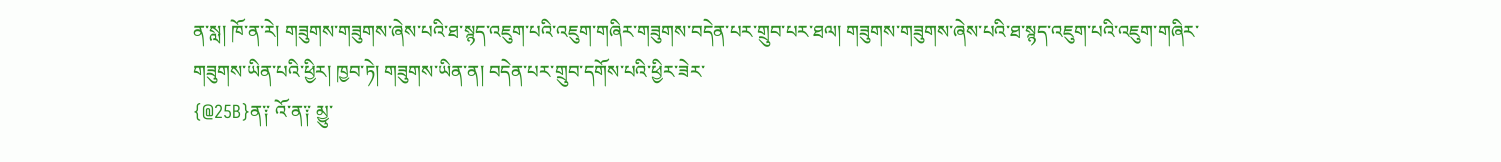ན་སླ། ཁོ་ན་རེ། གཟུགས་གཟུགས་ཞེས་པའི་ཐ་སྙད་འཇུག་པའི་འཇུག་གཞིར་གཟུགས་བདེན་པར་གྲུབ་པར་ཐལ། གཟུགས་གཟུགས་ཞེས་པའི་ཐ་སྙད་འཇུག་པའི་འཇུག་གཞིར་གཟུགས་ཡིན་པའི་ཕྱིར། ཁྱབ་ཏེ། གཟུགས་ཡིན་ན། བདེན་པར་གྲུབ་དགོས་པའི་ཕྱིར་ཟེར་
{@25B}ན༑ འོ་ན༑ མྱུ་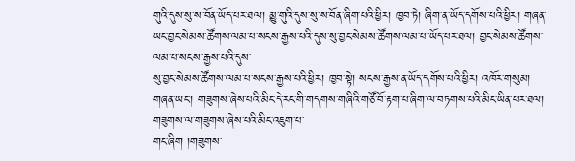གུའི་དུས་སུ་ས་བོན་ཡོད་པར་ཐལ། མྱུ་གུའི་དུས་སུ་ས་བོན་ཞིག་པའི་ཕྱིར། ཁྱབ་ཏེ། ཞིག་ན་ཡོད་དགོས་པའི་ཕྱིར། གཞན་ཡང་བྱང་སེམས་ཚོགས་ལམ་པ་སངས་རྒྱས་པའི་དུས་སུ་བྱང་སེམས་ཚོགས་ལམ་པ་ཡོད་པར་ཐལ། བྱང་སེམས་ཚོགས་ལམ་པ་སངས་རྒྱས་པའི་དུས་
སུ་བྱང་སེམས་ཚོགས་ལམ་པ་སངས་རྒྱས་པའི་ཕྱིར། ཁྱབ་སྟེ། སངས་རྒྱས་ན་ཡོད་དགོས་པའི་ཕྱིར། འཁོར་གསུམ། གཞན་ཡང་། གཟུགས་ཞེས་པའི་མིང་དེ་རང་གི་གདགས་གཞིའི་གཙོ་བོ་རྟག་པ་ཞིག་ལ་བཏགས་པའི་མིང་ཡིན་པར་ཐལ། གཟུགས་ལ་གཟུགས་ཞེས་པའི་མིང་འཇུག་པ་
གང་ཞིག །གཟུགས་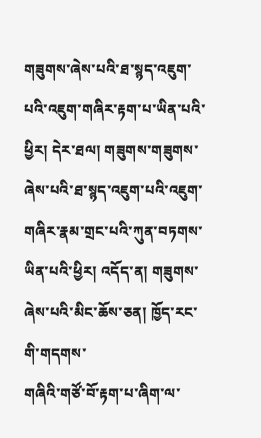གཟུགས་ཞེས་པའི་ཐ་སྙད་འཇུག་པའི་འཇུག་གཞིར་རྟག་པ་ཡིན་པའི་ཕྱིར། དེར་ཐལ། གཟུགས་གཟུགས་ཞེས་པའི་ཐ་སྙད་འཇུག་པའི་འཇུག་གཞིར་རྣམ་གྲང་པའི་ཀུན་བཏགས་ཡིན་པའི་ཕྱིར། འདོད་ན། གཟུགས་ཞེས་པའི་མིང་ཆོས་ཅན། ཁྱོད་རང་གི་གདགས་
གཞིའི་གཙོ་བོ་རྟག་པ་ཞིག་ལ་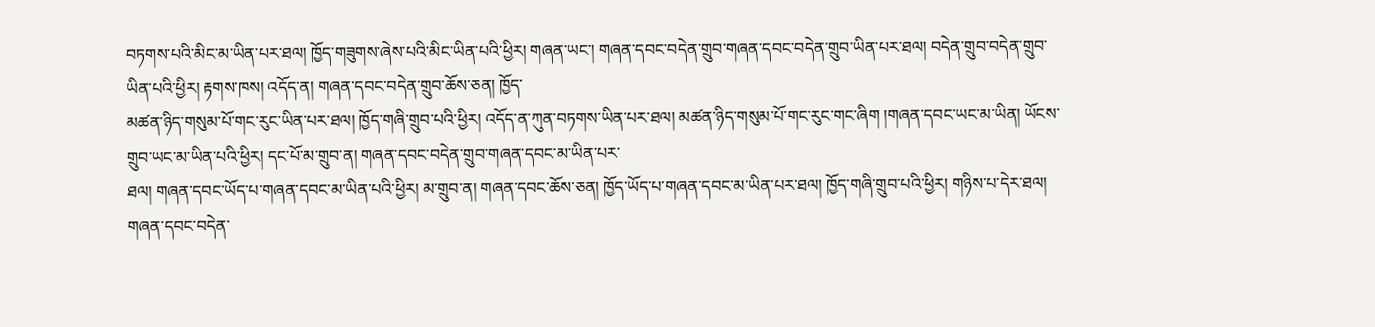བཏགས་པའི་མིང་མ་ཡིན་པར་ཐལ། ཁྱོད་གཟུགས་ཞེས་པའི་མིང་ཡིན་པའི་ཕྱིར། གཞན་ཡང་། གཞན་དབང་བདེན་གྲུབ་གཞན་དབང་བདེན་གྲུབ་ཡིན་པར་ཐལ། བདེན་གྲུབ་བདེན་གྲུབ་ཡིན་པའི་ཕྱིར། རྟགས་ཁས། འདོད་ན། གཞན་དབང་བདེན་གྲུབ་ཆོས་ཅན། ཁྱོད་
མཚན་ཉིད་གསུམ་པོ་གང་རུང་ཡིན་པར་ཐལ། ཁྱོད་གཞི་གྲུབ་པའི་ཕྱིར། འདོད་ན་ཀུན་བཏགས་ཡིན་པར་ཐལ། མཚན་ཉིད་གསུམ་པོ་གང་རུང་གང་ཞིག །གཞན་དབང་ཡང་མ་ཡིན། ཡོངས་གྲུབ་ཡང་མ་ཡིན་པའི་ཕྱིར། དང་པོ་མ་གྲུབ་ན། གཞན་དབང་བདེན་གྲུབ་གཞན་དབང་མ་ཡིན་པར་
ཐལ། གཞན་དབང་ཡོད་པ་གཞན་དབང་མ་ཡིན་པའི་ཕྱིར། མ་གྲུབ་ན། གཞན་དབང་ཆོས་ཅན། ཁྱོད་ཡོད་པ་གཞན་དབང་མ་ཡིན་པར་ཐལ། ཁྱོད་གཞི་གྲུབ་པའི་ཕྱིར། གཉིས་པ་དེར་ཐལ། གཞན་དབང་བདེན་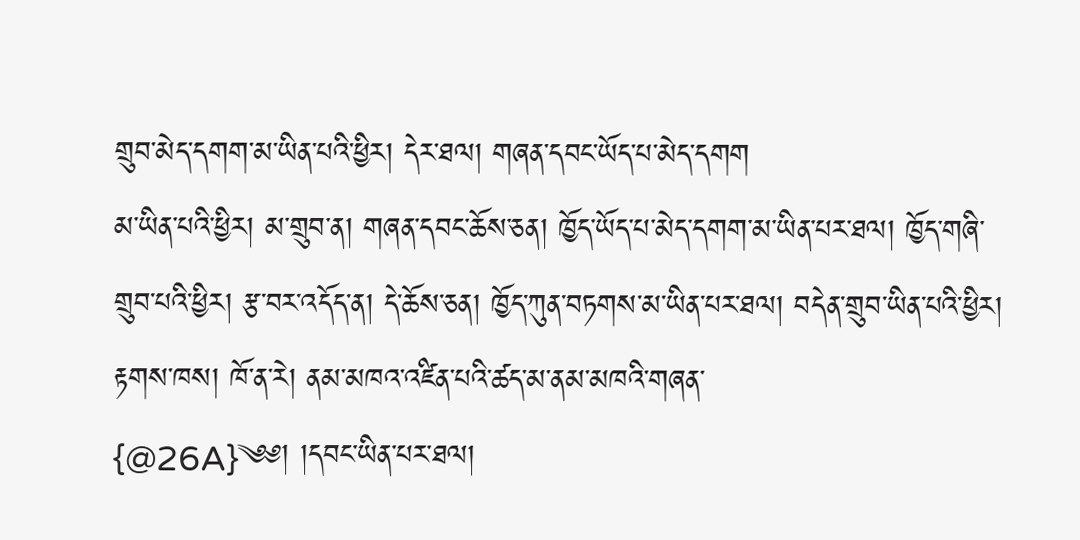གྲུབ་མེད་དགག་མ་ཡིན་པའི་ཕྱིར། དེར་ཐལ། གཞན་དབང་ཡོད་པ་མེད་དགག
མ་ཡིན་པའི་ཕྱིར། མ་གྲུབ་ན། གཞན་དབང་ཆོས་ཅན། ཁྱོད་ཡོད་པ་མེད་དགག་མ་ཡིན་པར་ཐལ། ཁྱོད་གཞི་གྲུབ་པའི་ཕྱིར། རྩ་བར་འདོད་ན། དེ་ཆོས་ཅན། ཁྱོད་ཀུན་བཏགས་མ་ཡིན་པར་ཐལ། བདེན་གྲུབ་ཡིན་པའི་ཕྱིར། རྟགས་ཁས། ཁོ་ན་རེ། ནམ་མཁའ་འཛིན་པའི་ཚད་མ་ནམ་མཁའི་གཞན་
{@26A}༄༅། །དབང་ཡིན་པར་ཐལ།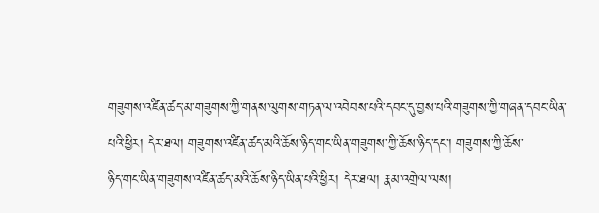གཟུགས་འཛིན་ཚད་མ་གཟུགས་ཀྱི་གནས་ལུགས་གཏན་ལ་འབེབས་པའི་དབང་དུ་བྱས་པའི་གཟུགས་ཀྱི་གཞན་དབང་ཡིན་པའི་ཕྱིར། དེར་ཐལ། གཟུགས་འཛིན་ཚད་མའི་ཆོས་ཉིད་གང་ཡིན་གཟུགས་ཀྱི་ཆོས་ཉིད་དང་། གཟུགས་ཀྱི་ཆོས་
ཉིད་གང་ཡིན་གཟུགས་འཛིན་ཚད་མའི་ཆོས་ཉིད་ཡིན་པའི་ཕྱིར། དེར་ཐལ། རྣམ་འགྲེལ་ལས།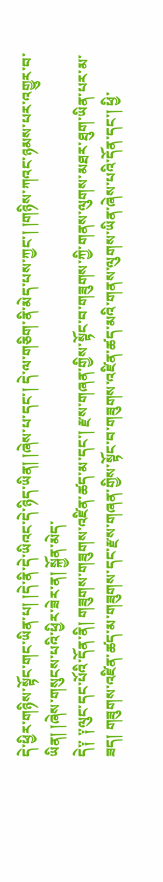དེ་ཕྱིར་གཉིས་སྟོང་གང་ཡིན་པ། །དེ་ནི་དེ་ཡིའང་དེ་ཉིད་ཡིན། །ཞེས་པ་དང་། དེ་ལ་གཅིག་ནི་མེད་པས་ཀྱང་། །གཉིས་ཀའང་ཉམས་པར་འགྱུར་བ་ཡིན། །ཞེས་གསུངས་པའི་ཕྱིར་ཟེར་ན། སྐྱོན་མེད་
དེ༑ ༑ལུང་དང་པོའི་དོན་ནི། གཟུགས་གཟུགས་འཛིན་ཚད་མ་དང་། རྫས་གཞན་གྱིས་སྟོང་བ་གཟུགས་ཀྱི་གནས་ལུགས་མཐར་ཐུག་ཡིན་པར་མ་ཟད། གཟུགས་འཛིན་ཚད་མ་གཟུགས་དང་རྫས་གཞན་གྱིས་སྟོང་བ་གཟུགས་འཛིན་ཚད་མའི་གནས་ལུགས་ཡིན་ཞེས་པའི་དོན་དང་། ཕྱི་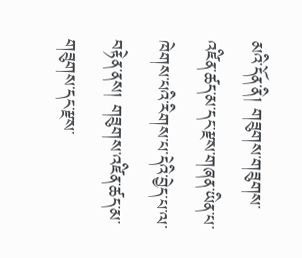མའི་དོན་ནི། གཟུགས་གཟུགས་འཛིན་ཚད་མ་དང་རྫས་གཞན་ཡིན་པ་ཁེགས་པའི་རིགས་པ་དེའི་བྱེད་པ་ལ་བརྟེན་ནས། གཟུགས་འཛིན་ཚད་མ་གཟུགས་དང་རྫས་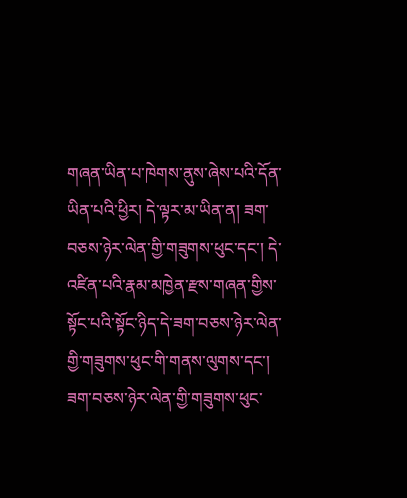གཞན་ཡིན་པ་ཁེགས་ནུས་ཞེས་པའི་དོན་ཡིན་པའི་ཕྱིར། དེ་ལྟར་མ་ཡིན་ན། ཟག་བཅས་ཉེར་ལེན་གྱི་གཟུགས་ཕུང་དང་། དེ་
འཛིན་པའི་རྣམ་མཁྱེན་རྫས་གཞན་གྱིས་སྟོང་པའི་སྟོང་ཉིད་དེ་ཟག་བཅས་ཉེར་ལེན་གྱི་གཟུགས་ཕུང་གི་གནས་ལུགས་དང་། ཟག་བཅས་ཉེར་ལེན་གྱི་གཟུགས་ཕུང་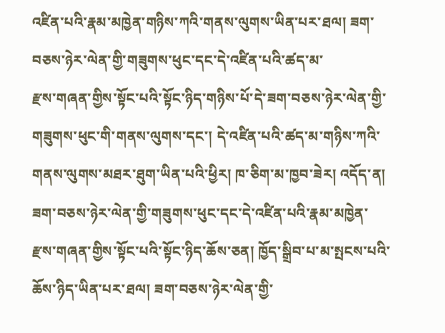འཛིན་པའི་རྣམ་མཁྱེན་གཉིས་ཀའི་གནས་ལུགས་ཡིན་པར་ཐལ། ཟག་བཅས་ཉེར་ལེན་གྱི་གཟུགས་ཕུང་དང་དེ་འཛིན་པའི་ཚད་མ་
རྫས་གཞན་གྱིས་སྟོང་པའི་སྟོང་ཉིད་གཉིས་པོ་དེ་ཟག་བཅས་ཉེར་ལེན་གྱི་གཟུགས་ཕུང་གི་གནས་ལུགས་དང་། དེ་འཛིན་པའི་ཚད་མ་གཉིས་ཀའི་གནས་ལུགས་མཐར་ཐུག་ཡིན་པའི་ཕྱིར། ཁ་ཅིག་མ་ཁྱབ་ཟེར། འདོད་ན། ཟག་བཅས་ཉེར་ལེན་གྱི་གཟུགས་ཕུང་དང་དེ་འཛིན་པའི་རྣམ་མཁྱེན་
རྫས་གཞན་གྱིས་སྟོང་པའི་སྟོང་ཉིད་ཆོས་ཅན། ཁྱོད་སྒྲིབ་པ་མ་སྤངས་པའི་ཆོས་ཉིད་ཡིན་པར་ཐལ། ཟག་བཅས་ཉེར་ལེན་གྱི་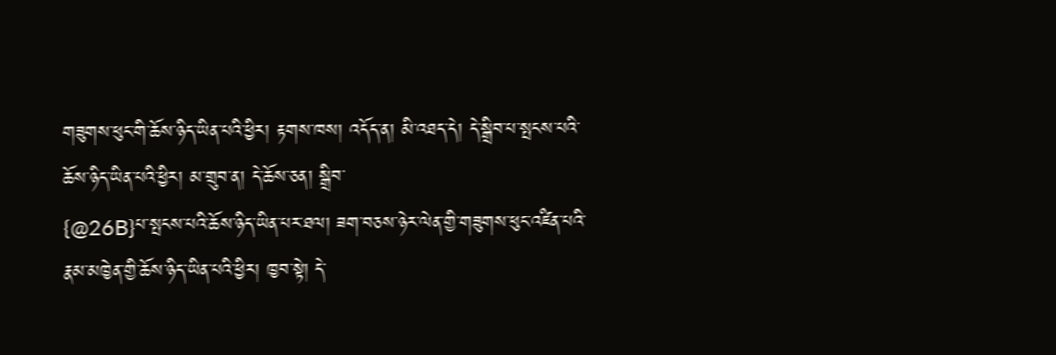གཟུགས་ཕུང་གི་ཆོས་ཉིད་ཡིན་པའི་ཕྱིར། རྟགས་ཁས། འདོད་ན། མི་འཐད་དེ། དེ་སྒྲིབ་པ་སྤངས་པའི་ཆོས་ཉིད་ཡིན་པའི་ཕྱིར། མ་གྲུབ་ན། དེ་ཆོས་ཅན། སྒྲིབ་
{@26B}པ་སྤངས་པའི་ཆོས་ཉིད་ཡིན་པར་ཐལ། ཟག་བཅས་ཉེར་ལེན་གྱི་གཟུགས་ཕུང་འཛིན་པའི་རྣམ་མཁྱེན་གྱི་ཆོས་ཉིད་ཡིན་པའི་ཕྱིར། ཁྱབ་སྟེ། དེ་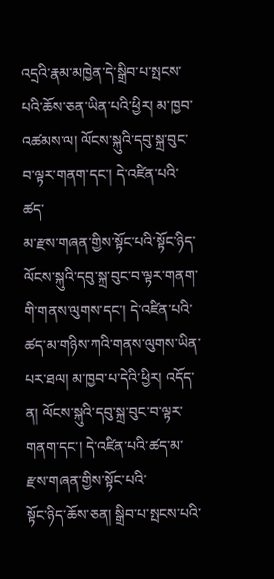འདྲའི་རྣམ་མཁྱེན་དེ་སྒྲིབ་པ་སྤངས་པའི་ཆོས་ཅན་ཡིན་པའི་ཕྱིར། མ་ཁྱབ་འཚམས་ལ། ལོངས་སྐུའི་དབུ་སྐྲ་བུང་བ་ལྟར་གནག་དང་། དེ་འཛིན་པའི་ཚད་
མ་རྫས་གཞན་གྱིས་སྟོང་པའི་སྟོང་ཉིད་ལོངས་སྐུའི་དབུ་སྐྲ་བུང་བ་ལྟར་གནག་གི་གནས་ལུགས་དང་། དེ་འཛིན་པའི་ཚད་མ་གཉིས་ཀའི་གནས་ལུགས་ཡིན་པར་ཐལ། མ་ཁྱབ་པ་དེའི་ཕྱིར། འདོད་ན། ལོངས་སྐུའི་དབུ་སྐྲ་བུང་བ་ལྟར་གནག་དང་། དེ་འཛིན་པའི་ཚད་མ་རྫས་གཞན་གྱིས་སྟོང་པའི་
སྟོང་ཉིད་ཆོས་ཅན། སྒྲིབ་པ་སྤངས་པའི་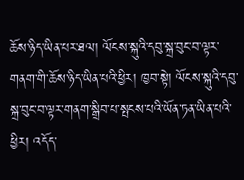ཆོས་ཉིད་ཡིན་པར་ཐལ། ལོངས་སྐུའི་དབུ་སྐྲ་བུང་བ་ལྟར་གནག་གི་ཆོས་ཉིད་ཡིན་པའི་ཕྱིར། ཁྱབ་སྟེ། ལོངས་སྐུའི་དབུ་སྐྲ་བུང་བ་ལྟར་གནག་སྒྲིབ་པ་སྤངས་པའི་ཡོན་ཏན་ཡིན་པའི་ཕྱིར། འདོད་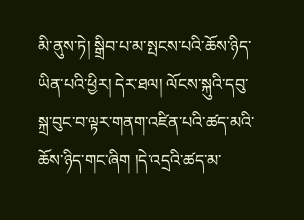མི་ནུས་ཏེ། སྒྲིབ་པ་མ་སྤངས་པའི་ཆོས་ཉིད་ཡིན་པའི་ཕྱིར། དེར་ཐལ། ལོངས་སྐུའི་དབུ་
སྐྲ་བུང་བ་ལྟར་གནག་འཛིན་པའི་ཚད་མའི་ཆོས་ཉིད་གང་ཞིག །དེ་འདྲའི་ཚད་མ་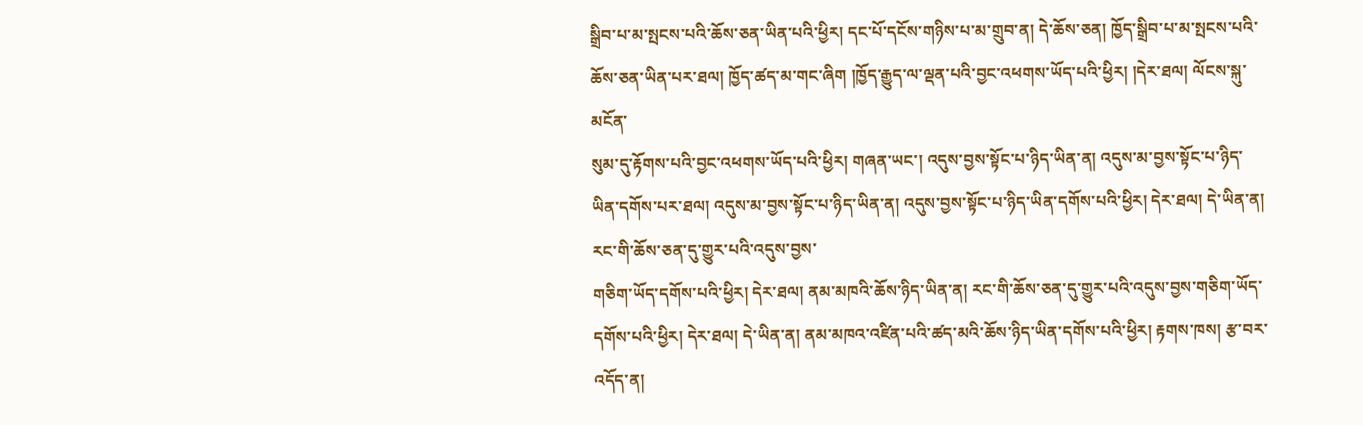སྒྲིབ་པ་མ་སྤངས་པའི་ཆོས་ཅན་ཡིན་པའི་ཕྱིར། དང་པོ་དངོས་གཉིས་པ་མ་གྲུབ་ན། དེ་ཆོས་ཅན། ཁྱོད་སྒྲིབ་པ་མ་སྤངས་པའི་ཆོས་ཅན་ཡིན་པར་ཐལ། ཁྱོད་ཚད་མ་གང་ཞིག །ཁྱོད་རྒྱུད་ལ་ལྡན་པའི་བྱང་འཕགས་ཡོད་པའི་ཕྱིར། །དེར་ཐལ། ལོངས་སྐུ་མངོན་
སུམ་དུ་རྟོགས་པའི་བྱང་འཕགས་ཡོད་པའི་ཕྱིར། གཞན་ཡང་། འདུས་བྱས་སྟོང་པ་ཉིད་ཡིན་ན། འདུས་མ་བྱས་སྟོང་པ་ཉིད་ཡིན་དགོས་པར་ཐལ། འདུས་མ་བྱས་སྟོང་པ་ཉིད་ཡིན་ན། འདུས་བྱས་སྟོང་པ་ཉིད་ཡིན་དགོས་པའི་ཕྱིར། དེར་ཐལ། དེ་ཡིན་ན། རང་གི་ཆོས་ཅན་དུ་གྱུར་པའི་འདུས་བྱས་
གཅིག་ཡོད་དགོས་པའི་ཕྱིར། དེར་ཐལ། ནམ་མཁའི་ཆོས་ཉིད་ཡིན་ན། རང་གི་ཆོས་ཅན་དུ་གྱུར་པའི་འདུས་བྱས་གཅིག་ཡོད་དགོས་པའི་ཕྱིར། དེར་ཐལ། དེ་ཡིན་ན། ནམ་མཁའ་འཛིན་པའི་ཚད་མའི་ཆོས་ཉིད་ཡིན་དགོས་པའི་ཕྱིར། རྟགས་ཁས། རྩ་བར་འདོད་ན།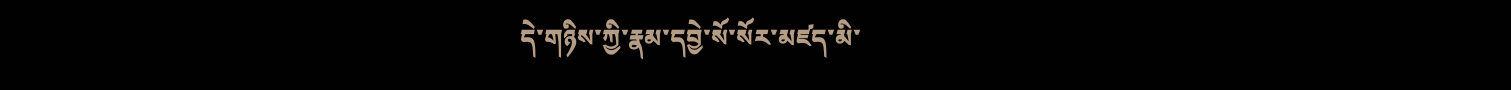དེ་གཉིས་ཀྱི་རྣམ་དབྱེ་སོ་སོར་མཛད་མི་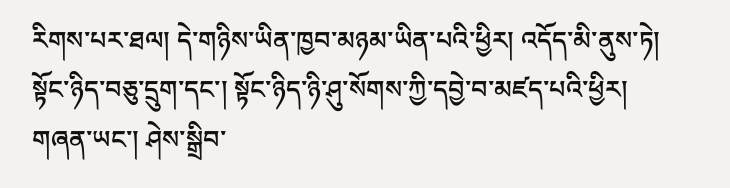རིགས་པར་ཐལ། དེ་གཉིས་ཡིན་ཁྱབ་མཉམ་ཡིན་པའི་ཕྱིར། འདོད་མི་ནུས་ཏེ། སྟོང་ཉིད་བཅུ་དྲུག་དང་། སྟོང་ཉིད་ཉི་ཤུ་སོགས་ཀྱི་དབྱེ་བ་མཛད་པའི་ཕྱིར། གཞན་ཡང་། ཤེས་སྒྲིབ་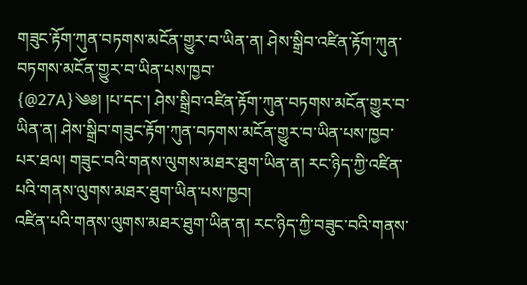གཟུང་རྟོག་ཀུན་བཏགས་མངོན་གྱུར་བ་ཡིན་ན། ཤེས་སྒྲིབ་འཛིན་རྟོག་ཀུན་བཏགས་མངོན་གྱུར་བ་ཡིན་པས་ཁྱབ་
{@27A}༄༅། །པ་དང་། ཤེས་སྒྲིབ་འཛིན་རྟོག་ཀུན་བཏགས་མངོན་གྱུར་བ་ཡིན་ན། ཤེས་སྒྲིབ་གཟུང་རྟོག་ཀུན་བཏགས་མངོན་གྱུར་བ་ཡིན་པས་ཁྱབ་པར་ཐལ། གཟུང་བའི་གནས་ལུགས་མཐར་ཐུག་ཡིན་ན། རང་ཉིད་ཀྱི་འཛིན་པའི་གནས་ལུགས་མཐར་ཐུག་ཡིན་པས་ཁྱབ།
འཛིན་པའི་གནས་ལུགས་མཐར་ཐུག་ཡིན་ན། རང་ཉིད་ཀྱི་བཟུང་བའི་གནས་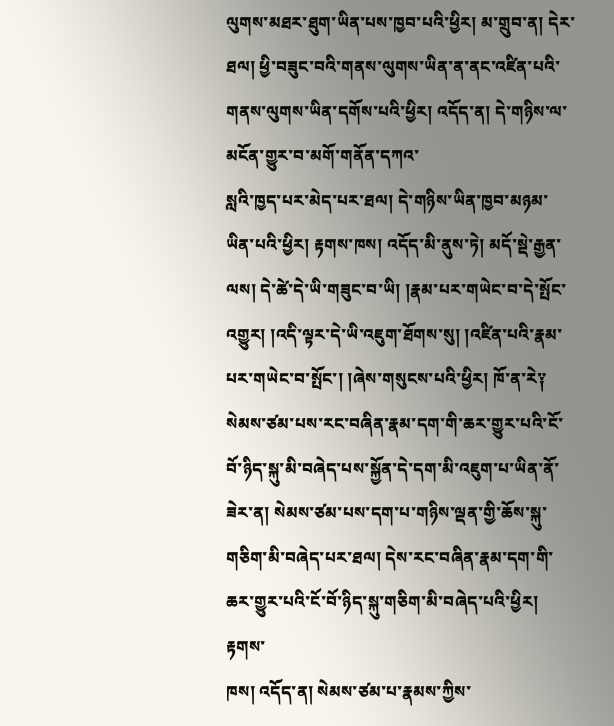ལུགས་མཐར་ཐུག་ཡིན་པས་ཁྱབ་པའི་ཕྱིར། མ་གྲུབ་ན། དེར་ཐལ། ཕྱི་བཟུང་བའི་གནས་ལུགས་ཡིན་ན་ནང་འཛིན་པའི་གནས་ལུགས་ཡིན་དགོས་པའི་ཕྱིར། འདོད་ན། དེ་གཉིས་ལ་མངོན་གྱུར་བ་མགོ་གནོན་དཀའ་
སླའི་ཁྱད་པར་མེད་པར་ཐལ། དེ་གཉིས་ཡིན་ཁྱབ་མཉམ་ཡིན་པའི་ཕྱིར། རྟགས་ཁས། འདོད་མི་ནུས་ཏེ། མདོ་སྡེ་རྒྱན་ལས། དེ་ཚེ་དེ་ཡི་གཟུང་བ་ཡི། །རྣམ་པར་གཡེང་བ་དེ་སྤོང་འགྱུར། །འདི་ལྟར་དེ་ཡི་འཇུག་ཐོགས་སུ། །འཛིན་པའི་རྣམ་པར་གཡེང་བ་སྤོང་། །ཞེས་གསུངས་པའི་ཕྱིར། ཁོ་ན་རེ༑
སེམས་ཙམ་པས་རང་བཞིན་རྣམ་དག་གི་ཆར་གྱུར་པའི་ངོ་བོ་ཉིད་སྐུ་མི་བཞེད་པས་སྐྱོན་དེ་དག་མི་འཇུག་པ་ཡིན་ནོ་ཟེར་ན། སེམས་ཙམ་པས་དག་པ་གཉིས་ལྡན་གྱི་ཆོས་སྐུ་གཅིག་མི་བཞེད་པར་ཐལ། དེས་རང་བཞིན་རྣམ་དག་གི་ཆར་གྱུར་པའི་ངོ་བོ་ཉིད་སྐུ་གཅིག་མི་བཞེད་པའི་ཕྱིར། རྟགས་
ཁས། འདོད་ན། སེམས་ཙམ་པ་རྣམས་ཀྱིས་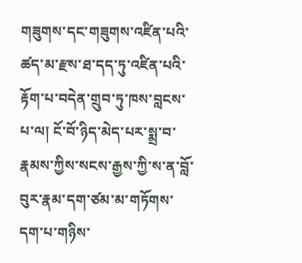གཟུགས་དང་གཟུགས་འཛིན་པའི་ཚད་མ་རྫས་ཐ་དད་ཏུ་འཛིན་པའི་རྟོག་པ་བདེན་གྲུབ་ཏུ་ཁས་བླངས་པ་ལ། ངོ་བོ་ཉིད་མེད་པར་སྨྲ་བ་རྣམས་ཀྱིས་སངས་རྒྱས་ཀྱི་ས་ན་བློ་བུར་རྣམ་དག་ཙམ་མ་གཏོགས་དག་པ་གཉིས་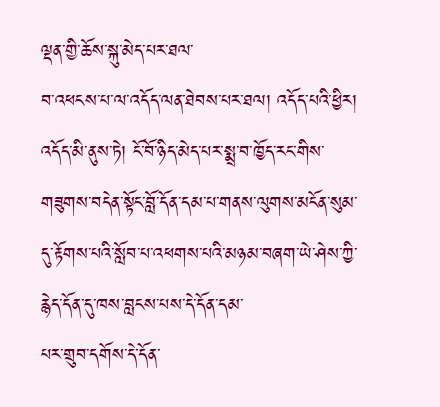ལྡན་གྱི་ཆོས་སྐུ་མེད་པར་ཐལ་
བ་འཕངས་པ་ལ་འདོད་ལན་ཐེབས་པར་ཐལ། འདོད་པའི་ཕྱིར། འདོད་མི་ནུས་ཏེ། ངོ་བོ་ཉིད་མེད་པར་སྨྲ་བ་ཁྱོད་རང་གིས་གཟུགས་བདེན་སྟོང་བློ་དོན་དམ་པ་གནས་ལུགས་མངོན་སུམ་དུ་རྟོགས་པའི་སློབ་པ་འཕགས་པའི་མཉམ་བཞག་ཡེ་ཤེས་ཀྱི་རྙེད་དོན་དུ་ཁས་བླངས་པས་དེ་དོན་དམ་
པར་གྲུབ་དགོས་དེ་དོན་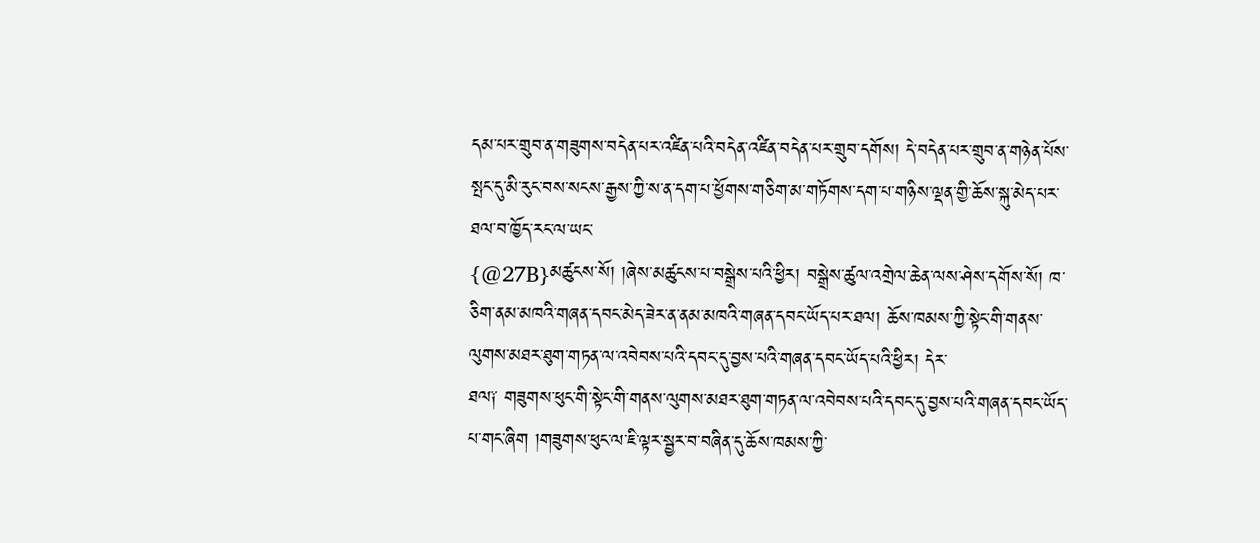དམ་པར་གྲུབ་ན་གཟུགས་བདེན་པར་འཛིན་པའི་བདེན་འཛིན་བདེན་པར་གྲུབ་དགོས། དེ་བདེན་པར་གྲུབ་ན་གཉེན་པོས་སྤང་དུ་མི་རུང་བས་སངས་རྒྱས་ཀྱི་ས་ན་དག་པ་ཕྱོགས་གཅིག་མ་གཏོགས་དག་པ་གཉིས་ལྡན་གྱི་ཆོས་སྐུ་མེད་པར་ཐལ་བ་ཁྱོད་རང་ལ་ཡང་
{@27B}མཚུངས་སོ། །ཞེས་མཚུངས་པ་བསྒྲེས་པའི་ཕྱིར། བསྒྲེས་ཚུལ་འགྲེལ་ཆེན་ལས་ཤེས་དགོས་སོ། ཁ་ཅིག་ནམ་མཁའི་གཞན་དབང་མེད་ཟེར་ན་ནམ་མཁའི་གཞན་དབང་ཡོད་པར་ཐལ། ཆོས་ཁམས་ཀྱི་སྟེང་གི་གནས་ལུགས་མཐར་ཐུག་གཏན་ལ་འབེབས་པའི་དབང་དུ་བྱས་པའི་གཞན་དབང་ཡོད་པའི་ཕྱིར། དེར་
ཐལ༑ གཟུགས་ཕུང་གི་སྟེང་གི་གནས་ལུགས་མཐར་ཐུག་གཏན་ལ་འབེབས་པའི་དབང་དུ་བྱས་པའི་གཞན་དབང་ཡོད་པ་གང་ཞིག །གཟུགས་ཕུང་ལ་ཇི་ལྟར་སྦྱར་བ་བཞིན་དུ་ཆོས་ཁམས་ཀྱི་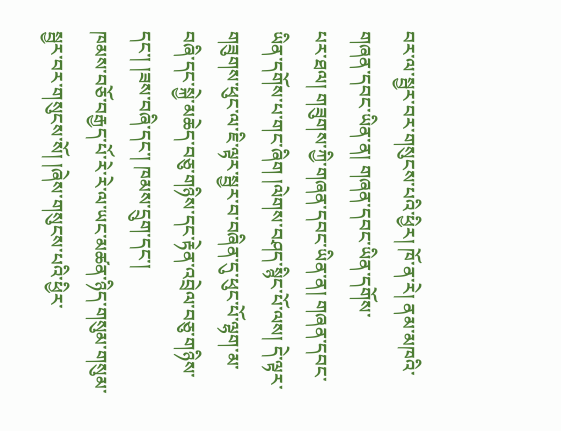བར་ལ་སྦྱར་བར་གསུངས་པའི་ཕྱིར། ཁོ་ན་རེ། ནམ་མཁའི་གཞན་དབང་ཡིན་ན། གཞན་དབང་ཡིན་དགོས་
པར་ཐལ། གཟུགས་ཀྱི་གཞན་དབང་ཡིན་ན། གཞན་དབང་ཡིན་དགོས་པ་གང་ཞིག །ལེགས་བཤད་སྙིང་པོ་ལས། དེ་ལྟར་གཟུགས་ཕུང་ལ་ཇི་ལྟར་སྦྱར་བ་བཞིན་དུ་ཕུང་པོ་ལྷག་མ་བཞི་དང་སྐྱེ་མཆེད་བཅུ་གཉིས་དང་རྟེན་འབྲེལ་བཅུ་གཉིས་དང་། །ཟས་བཞི་དང་། ཁམས་དྲུག་དང་།
ཁམས་བཅོ་བརྒྱད་པོ་རེ་རེ་ལ་ཡང་མཚན་ཉིད་གསུམ་གསུམ་སྦྱར་བར་གསུངས་སོ། །ཞེས་གསུངས་པའི་ཕྱིར་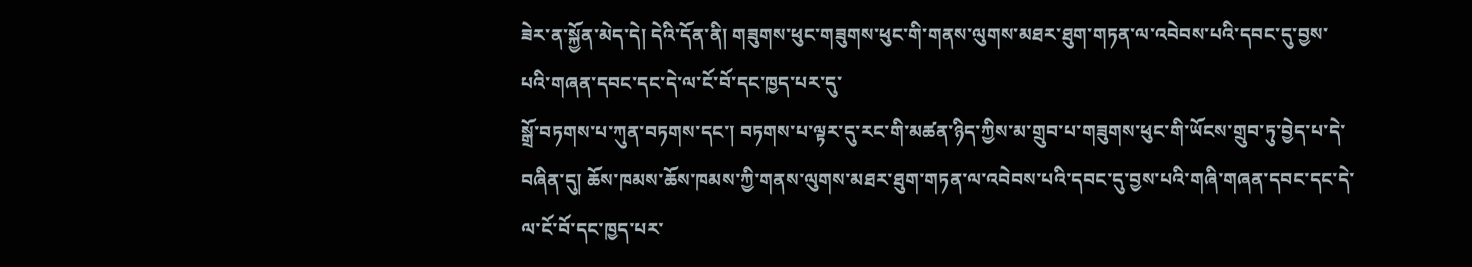ཟེར་ན་སྐྱོན་མེད་དེ། དེའི་དོན་ནི། གཟུགས་ཕུང་གཟུགས་ཕུང་གི་གནས་ལུགས་མཐར་ཐུག་གཏན་ལ་འབེབས་པའི་དབང་དུ་བྱས་པའི་གཞན་དབང་དང་དེ་ལ་ངོ་བོ་དང་ཁྱད་པར་དུ་
སྒྲོ་བཏགས་པ་ཀུན་བཏགས་དང་། བཏགས་པ་ལྟར་དུ་རང་གི་མཚན་ཉིད་ཀྱིས་མ་གྲུབ་པ་གཟུགས་ཕུང་གི་ཡོངས་གྲུབ་ཏུ་བྱེད་པ་དེ་བཞིན་དུ། ཆོས་ཁམས་ཆོས་ཁམས་ཀྱི་གནས་ལུགས་མཐར་ཐུག་གཏན་ལ་འབེབས་པའི་དབང་དུ་བྱས་པའི་གཞི་གཞན་དབང་དང་དེ་ལ་ངོ་བོ་དང་ཁྱད་པར་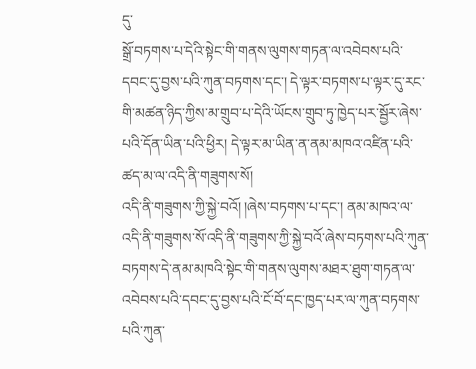དུ་
སྒྲོ་བཏགས་པ་དེའི་སྟེང་གི་གནས་ལུགས་གཏན་ལ་འབེབས་པའི་དབང་དུ་བྱས་པའི་ཀུན་བཏགས་དང་། དེ་ལྟར་བཏགས་པ་ལྟར་དུ་རང་གི་མཚན་ཉིད་ཀྱིས་མ་གྲུབ་པ་དེའི་ཡོངས་གྲུབ་ཏུ་ཁྱེད་པར་སྦྱོར་ཞེས་པའི་དོན་ཡིན་པའི་ཕྱིར། དེ་ལྟར་མ་ཡིན་ན་ནམ་མཁའ་འཛིན་པའི་ཚད་མ་ལ་འདི་ནི་གཟུགས་སོ།
འདི་ནི་གཟུགས་ཀྱི་སྐྱེ་བའོ། །ཞེས་བཏགས་པ་དང་། ནམ་མཁའ་ལ་འདི་ནི་གཟུགས་སོ་འདི་ནི་གཟུགས་ཀྱི་སྐྱེ་བའོ་ཞེས་བཏགས་པའི་ཀུན་བཏགས་དེ་ནམ་མཁའི་སྟེང་གི་གནས་ལུགས་མཐར་ཐུག་གཏན་ལ་འབེབས་པའི་དབང་དུ་བྱས་པའི་ངོ་བོ་དང་ཁྱད་པར་ལ་ཀུན་བཏགས་པའི་ཀུན་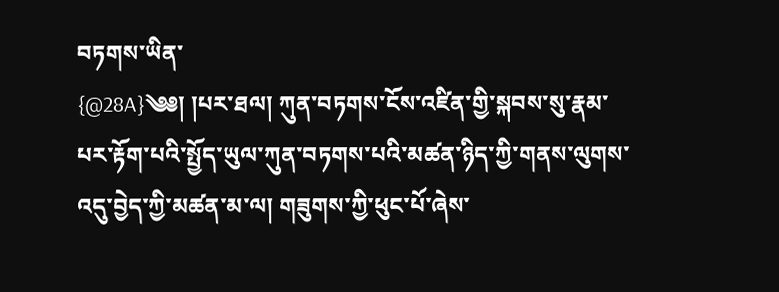བཏགས་ཡིན་
{@28A}༄༅། །པར་ཐལ། ཀུན་བཏགས་ངོས་འཛིན་གྱི་སྐབས་སུ་རྣམ་པར་རྟོག་པའི་སྤྱོད་ཡུལ་ཀུན་བཏགས་པའི་མཚན་ཉིད་ཀྱི་གནས་ལུགས་འདུ་བྱེད་ཀྱི་མཚན་མ་ལ། གཟུགས་ཀྱི་ཕུང་པོ་ཞེས་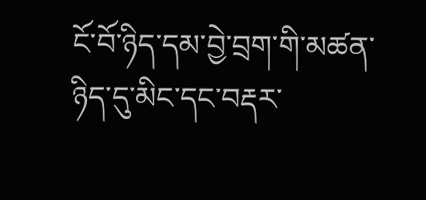ངོ་བོ་ཉིད་དམ་བྱེ་བྲག་གི་མཚན་ཉིད་དུ་མིང་དང་བརྡར་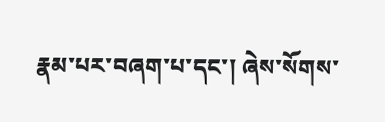རྣམ་པར་བཞག་པ་དང་། ཞེས་སོགས་